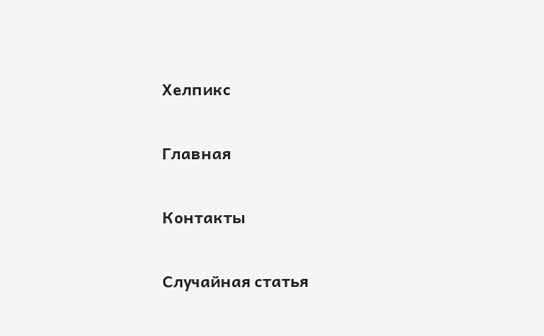Хелпикс

Главная

Контакты

Случайная статья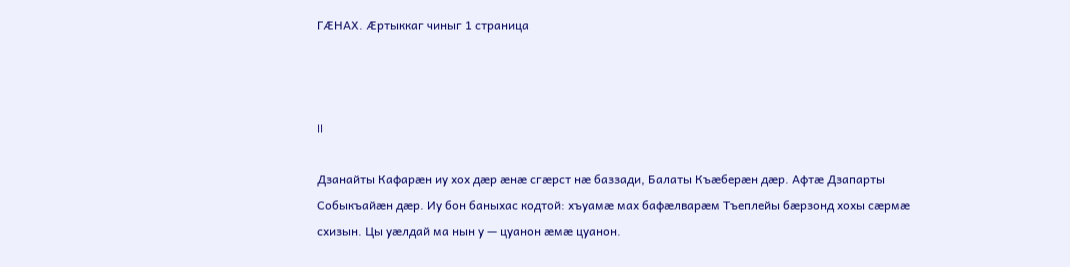ГÆНАХ. Æртыккаг чиныг 1 страница



II

Дзанайты Кафарæн иу хох дæр æнæ сгæрст нæ баззади, Балаты Къæберæн дæр. Афтæ Дзапарты Собыкъайæн дæр. Иу бон баныхас кодтой: хъуамæ мах бафæлварæм Тъеплейы бæрзонд хохы сæрмæ схизын. Цы уæлдай ма нын у — цуанон æмæ цуанон.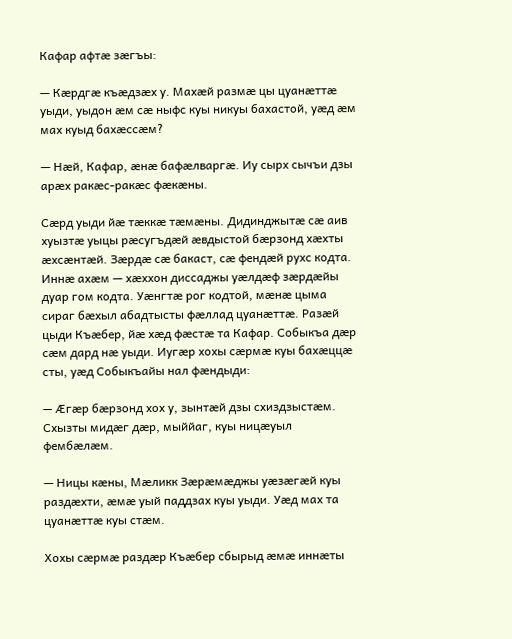Кафар афтæ зæгъы:

— Кæрдгæ къæдзæх у. Махæй размæ цы цуанæттæ уыди, уыдон æм сæ ныфс куы никуы бахастой, уæд æм мах куыд бахæссæм?

— Нæй, Кафар, æнæ бафæлваргæ. Иу сырх сычъи дзы арæх ракæс-ракæс фæкæны.

Сæрд уыди йæ тæккæ тæмæны. Дидинджытæ сæ аив хуызтæ уыцы рæсугъдæй æвдыстой бæрзонд хæхты æхсæнтæй. Зæрдæ сæ бакаст, сæ фендæй рухс кодта. Иннæ ахæм — хæххон диссаджы уæлдæф зæрдæйы дуар гом кодта. Уæнгтæ рог кодтой, мæнæ цыма сираг бæхыл абадтысты фæллад цуанæттæ. Разæй цыди Къæбер, йæ хæд фæстæ та Кафар. Собыкъа дæр сæм дард нæ уыди. Иугæр хохы сæрмæ куы бахæццæ сты, уæд Собыкъайы нал фæндыди:

— Æгæр бæрзонд хох у, зынтæй дзы схиздзыстæм. Схызты мидæг дæр, мыййаг, куы ницæуыл фембæлæм.

— Ницы кæны, Мæликк Зæрæмæджы уæзæгæй куы раздæхти, æмæ уый паддзах куы уыди. Уæд мах та цуанæттæ куы стæм.

Хохы сæрмæ раздæр Къæбер сбырыд æмæ иннæты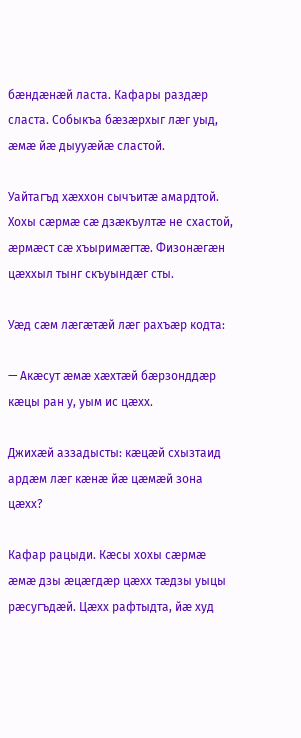бæндæнæй ласта. Кафары раздæр сласта. Собыкъа бæзæрхыг лæг уыд, æмæ йæ дыууæйæ сластой.

Уайтагъд хæххон сычъитæ амардтой. Хохы сæрмæ сæ дзæкъултæ не схастой, æрмæст сæ хъыримæгтæ. Физонæгæн цæххыл тынг скъуындæг сты.

Уæд сæм лæгæтæй лæг рахъæр кодта:

— Акæсут æмæ хæхтæй бæрзонддæр кæцы ран у, уым ис цæхх.

Джихæй аззадысты: кæцæй схызтаид ардæм лæг кæнæ йæ цæмæй зона цæхх?

Кафар рацыди. Кæсы хохы сæрмæ æмæ дзы æцæгдæр цæхх тæдзы уыцы рæсугъдæй. Цæхх рафтыдта, йæ худ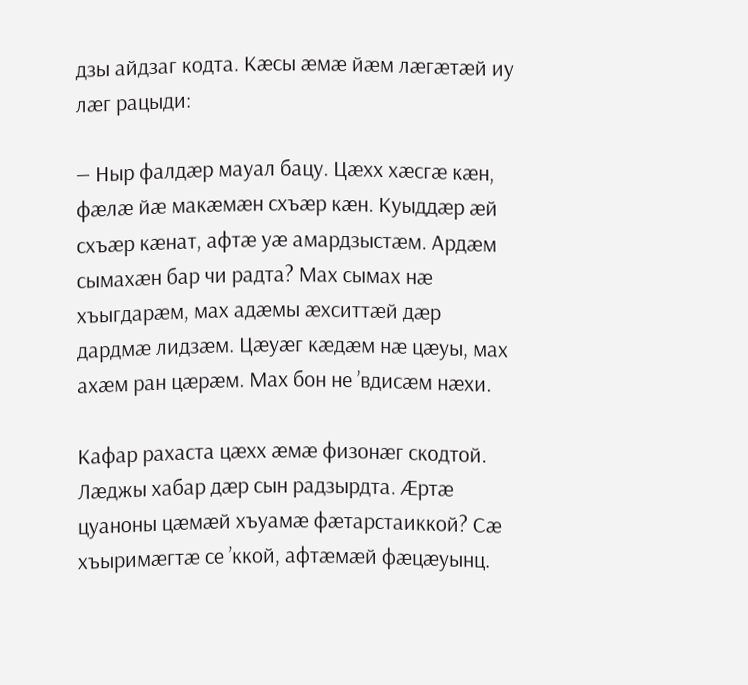дзы айдзаг кодта. Кæсы æмæ йæм лæгæтæй иу лæг рацыди:

— Ныр фалдæр мауал бацу. Цæхх хæсгæ кæн, фæлæ йæ макæмæн схъæр кæн. Куыддæр æй схъæр кæнат, афтæ уæ амардзыстæм. Ардæм сымахæн бар чи радта? Мах сымах нæ хъыгдарæм, мах адæмы æхситтæй дæр дардмæ лидзæм. Цæуæг кæдæм нæ цæуы, мах ахæм ран цæрæм. Мах бон не ’вдисæм нæхи.

Кафар рахаста цæхх æмæ физонæг скодтой. Лæджы хабар дæр сын радзырдта. Æртæ цуаноны цæмæй хъуамæ фæтарстаиккой? Сæ хъыримæгтæ се ’ккой, афтæмæй фæцæуынц.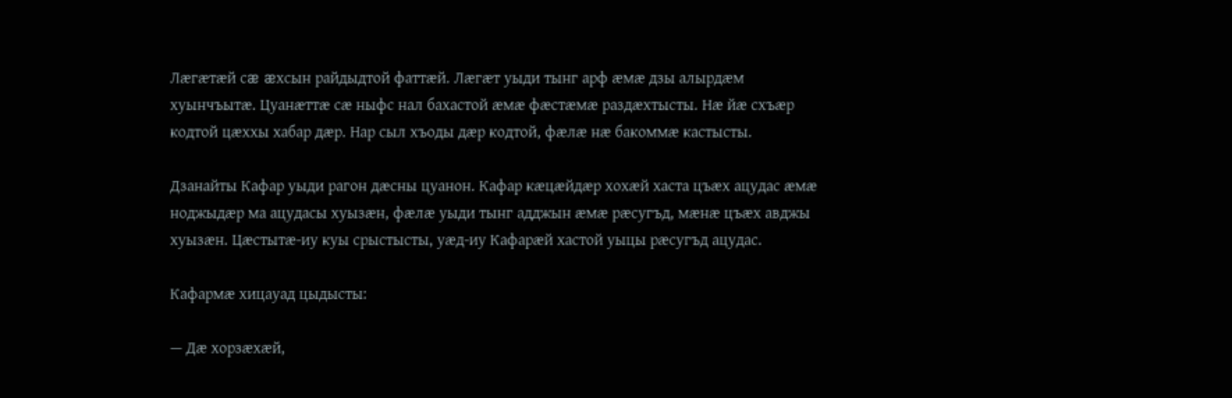Лæгæтæй сæ æхсын райдыдтой фаттæй. Лæгæт уыди тынг арф æмæ дзы алырдæм хуынчъытæ. Цуанæттæ сæ ныфс нал бахастой æмæ фæстæмæ раздæхтысты. Нæ йæ схъæр кодтой цæххы хабар дæр. Нар сыл хъоды дæр кодтой, фæлæ нæ бакоммæ кастысты.

Дзанайты Кафар уыди рагон дæсны цуанон. Кафар кæцæйдæр хохæй хаста цъæх ацудас æмæ ноджыдæр ма ацудасы хуызæн, фæлæ уыди тынг адджын æмæ рæсугъд, мæнæ цъæх авджы хуызæн. Цæстытæ-иу куы срыстысты, уæд-иу Кафарæй хастой уыцы рæсугъд ацудас.

Кафармæ хицауад цыдысты:

— Дæ хорзæхæй,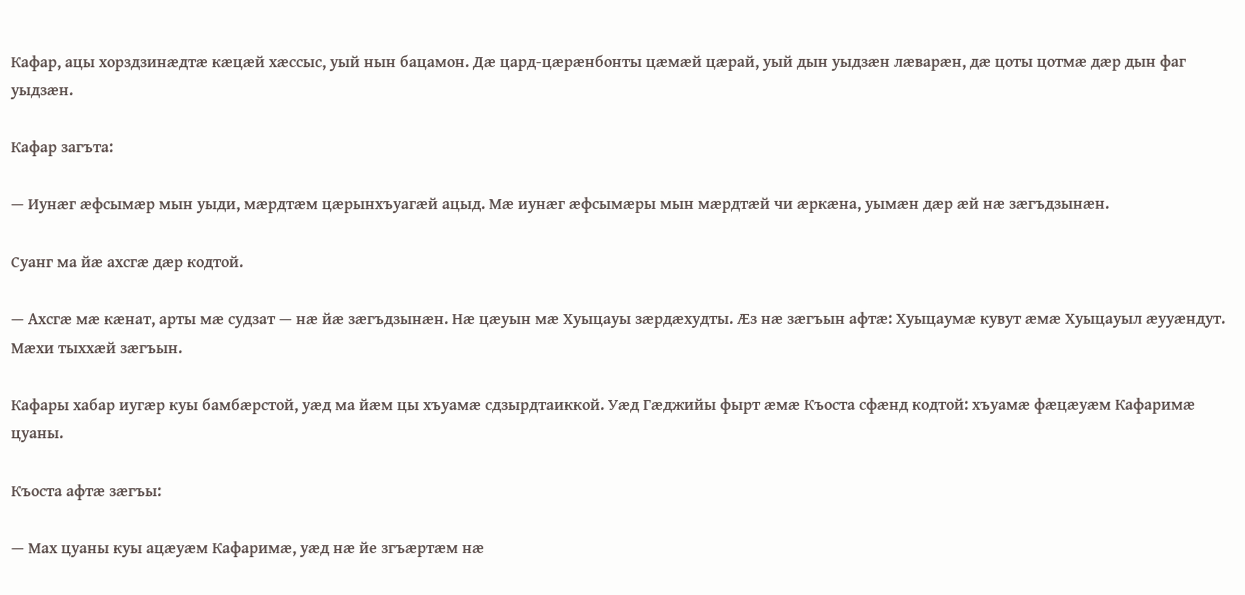Кафар, ацы хорздзинæдтæ кæцæй хæссыс, уый нын бацамон. Дæ цард-цæрæнбонты цæмæй цæрай, уый дын уыдзæн лæварæн, дæ цоты цотмæ дæр дын фаг уыдзæн.

Кафар загъта:

— Иунæг æфсымæр мын уыди, мæрдтæм цæрынхъуагæй ацыд. Мæ иунæг æфсымæры мын мæрдтæй чи æркæна, уымæн дæр æй нæ зæгъдзынæн.

Суанг ма йæ ахсгæ дæр кодтой.

— Ахсгæ мæ кæнат, арты мæ судзат — нæ йæ зæгъдзынæн. Нæ цæуын мæ Хуыцауы зæрдæхудты. Æз нæ зæгъын афтæ: Хуыцаумæ кувут æмæ Хуыцауыл æууæндут. Мæхи тыххæй зæгъын.

Кафары хабар иугæр куы бамбæрстой, уæд ма йæм цы хъуамæ сдзырдтаиккой. Уæд Гæджийы фырт æмæ Къоста сфæнд кодтой: хъуамæ фæцæуæм Кафаримæ цуаны.

Къоста афтæ зæгъы:

— Мах цуаны куы ацæуæм Кафаримæ, уæд нæ йе згъæртæм нæ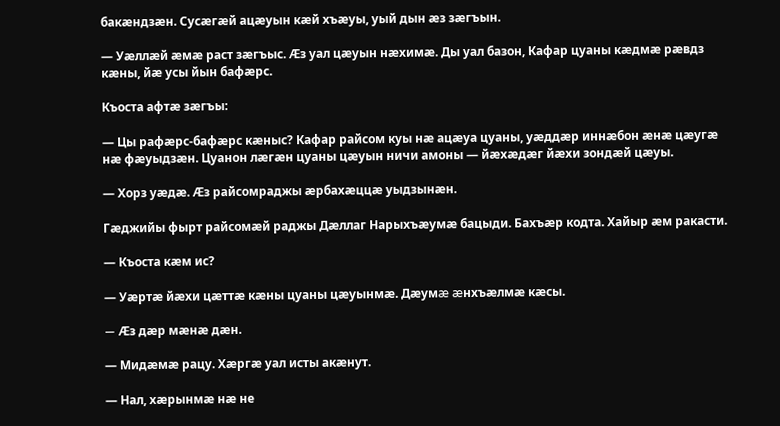бакæндзæн. Сусæгæй ацæуын кæй хъæуы, уый дын æз зæгъын.

— Уæллæй æмæ раст зæгъыс. Æз уал цæуын нæхимæ. Ды уал базон, Кафар цуаны кæдмæ рæвдз кæны, йæ усы йын бафæрс.

Къоста афтæ зæгъы:

— Цы рафæрс-бафæрс кæныс? Кафар райсом куы нæ ацæуа цуаны, уæддæр иннæбон æнæ цæугæ нæ фæуыдзæн. Цуанон лæгæн цуаны цæуын ничи амоны — йæхæдæг йæхи зондæй цæуы.

— Хорз уæдæ. Æз райсомраджы æрбахæццæ уыдзынæн.

Гæджийы фырт райсомæй раджы Дæллаг Нарыхъæумæ бацыди. Бахъæр кодта. Хайыр æм ракасти.

— Къоста кæм ис?

— Уæртæ йæхи цæттæ кæны цуаны цæуынмæ. Дæумæ æнхъæлмæ кæсы.

— Æз дæр мæнæ дæн.

— Мидæмæ рацу. Хæргæ уал исты акæнут.

— Нал, хæрынмæ нæ не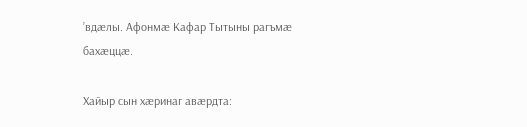’вдæлы. Афонмæ Кафар Тытыны рагъмæ бахæццæ.

Хайыр сын хæринаг авæрдта: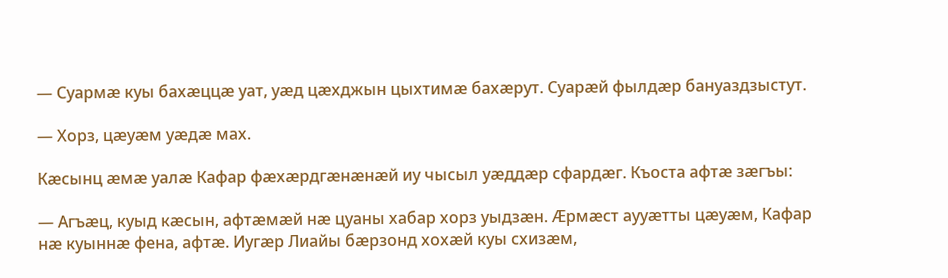— Суармæ куы бахæццæ уат, уæд цæхджын цыхтимæ бахæрут. Суарæй фылдæр бануаздзыстут.

— Хорз, цæуæм уæдæ мах.

Кæсынц æмæ уалæ Кафар фæхæрдгæнæнæй иу чысыл уæддæр сфардæг. Къоста афтæ зæгъы:

— Агъæц, куыд кæсын, афтæмæй нæ цуаны хабар хорз уыдзæн. Æрмæст аууæтты цæуæм, Кафар нæ куыннæ фена, афтæ. Иугæр Лиайы бæрзонд хохæй куы схизæм,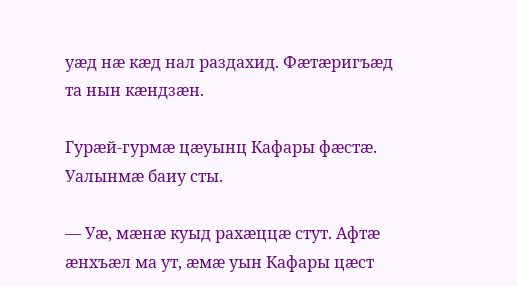уæд нæ кæд нал раздахид. Фæтæригъæд та нын кæндзæн.

Гурæй-гурмæ цæуынц Кафары фæстæ. Уалынмæ баиу сты.

— Уæ, мæнæ куыд рахæццæ стут. Афтæ æнхъæл ма ут, æмæ уын Кафары цæст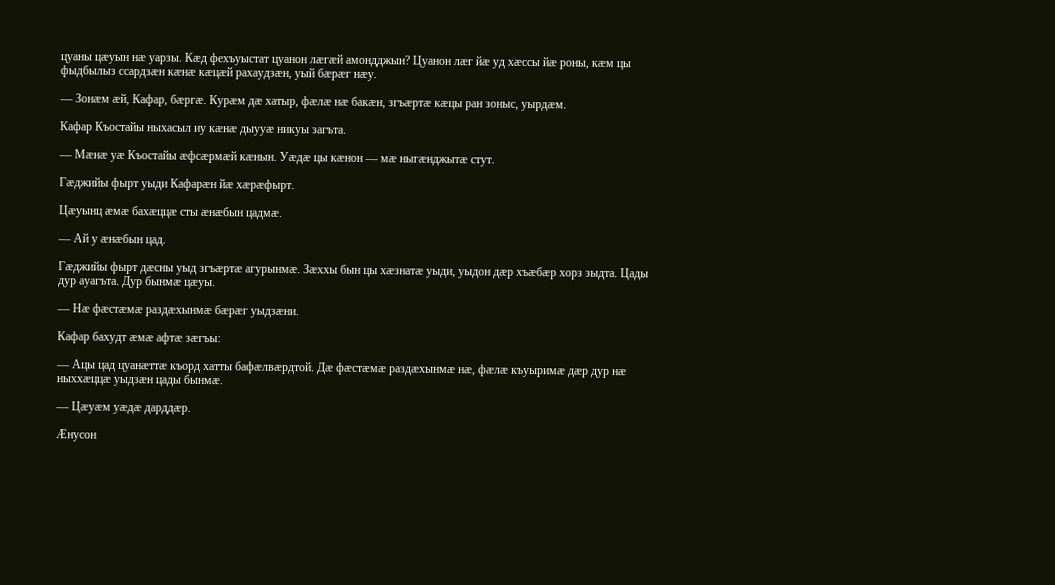цуаны цæуын нæ уарзы. Кæд фехъуыстат цуанон лæгæй амондджын? Цуанон лæг йæ уд хæссы йæ роны, кæм цы фыдбылыз ссардзæн кæнæ кæцæй рахаудзæн, уый бæрæг нæу.

— Зонæм æй, Кафар, бæргæ. Курæм дæ хатыр, фæлæ нæ бакæн, згъæртæ кæцы ран зоныс, уырдæм.

Кафар Къостайы ныхасыл иу кæнæ дыууæ никуы загъта.

— Мæнæ уæ Къостайы æфсæрмæй кæнын. Уæдæ цы кæнон — мæ ныгæнджытæ стут.

Гæджийы фырт уыди Кафарæн йæ хæрæфырт.

Цæуынц æмæ бахæццæ сты æнæбын цадмæ.

— Ай у æнæбын цад.

Гæджийы фырт дæсны уыд згъæртæ агурынмæ. Зæххы бын цы хæзнатæ уыди, уыдон дæр хъæбæр хорз зыдта. Цады дур ауагъта. Дур бынмæ цæуы.

— Нæ фæстæмæ раздæхынмæ бæрæг уыдзæни.

Кафар бахудт æмæ афтæ зæгъы:

— Ацы цад цуанæттæ къорд хатты бафæлвæрдтой. Дæ фæстæмæ раздæхынмæ нæ, фæлæ къуыримæ дæр дур нæ ныххæццæ уыдзæн цады бынмæ.

— Цæуæм уæдæ дарддæр.

Æнусон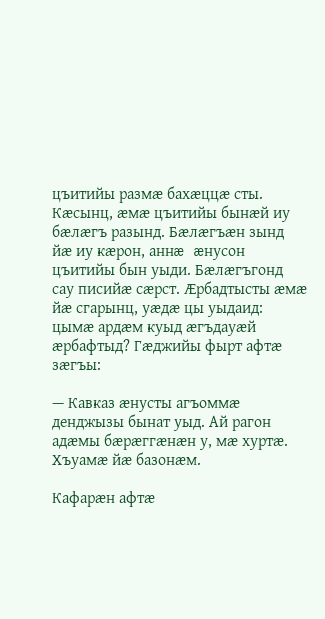цъитийы размæ бахæццæ сты. Кæсынц, æмæ цъитийы бынæй иу бæлæгъ разынд. Бæлæгъæн зынд йæ иу кæрон, аннæ æнусон цъитийы бын уыди. Бæлæгъгонд сау писийæ сæрст. Æрбадтысты æмæ йæ сгарынц, уæдæ цы уыдаид: цымæ ардæм куыд æгъдауæй æрбафтыд? Гæджийы фырт афтæ зæгъы:

— Кавказ æнусты агъоммæ денджызы бынат уыд. Ай рагон адæмы бæрæггæнæн у, мæ хуртæ. Хъуамæ йæ базонæм.

Кафарæн афтæ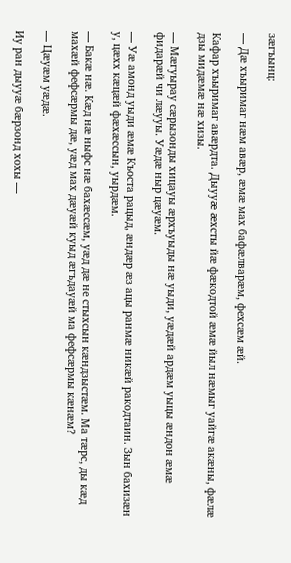зæгъынц:

— Дæ хъыримаг нæм авæр, æмæ мах бафæлварæм, фехсæм æй.

Кафар хъыримаг авæрдта. Дыууæ æхсты йæ фæкодтой æмæ йыл нæмыг уайгæ акæны, фæлæ дзы мидæмæ нæ хизы.

— Мæгуырау сæрызонды хицауы æрхъуыды нæ уыди, уæдæй ардæм уыцы æндон æмæ фидарæй чи лæууы. Уæдæ ныр цæуæм.

— Уæ амонд уыди æмæ Къоста рацыд, æндæр æз ацы ранмæ никæй ракодтаин. Зын бахизæн у, цæхх кæцæй фæхæссын, уырдæм.

— Бакæ нæ. Кæд нæ ныфс нæ бахæссæм, уæд дæ не стыхсын кæндзыстæм. Ма тæрс, ды кæд махæй фефсæрмы дæ, уæд мах дæуæй куыд æгъдауæй ма фефсæрмы кæнæм?

— Цæуæм уæдæ.

Иу ран дыууæ бæрзонд хохы —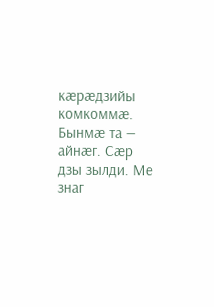кæрæдзийы комкоммæ. Бынмæ та — айнæг. Сæр дзы зылди. Ме знаг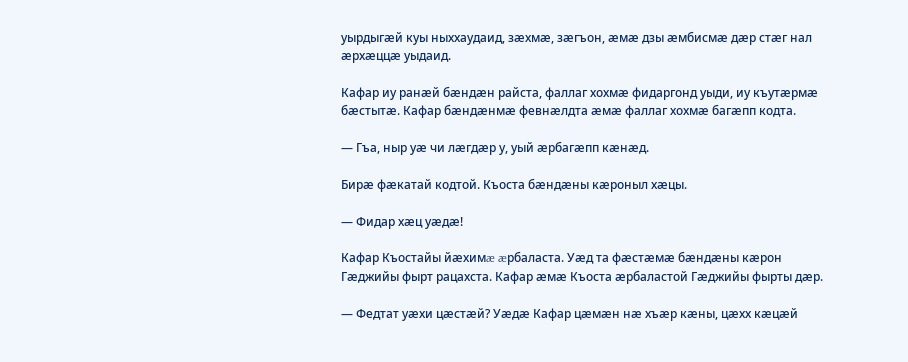уырдыгæй куы ныххаудаид, зæхмæ, зæгъон, æмæ дзы æмбисмæ дæр стæг нал æрхæццæ уыдаид.

Кафар иу ранæй бæндæн райста, фаллаг хохмæ фидаргонд уыди, иу къутæрмæ бæстытæ. Кафар бæндæнмæ февнæлдта æмæ фаллаг хохмæ багæпп кодта.

— Гъа, ныр уæ чи лæгдæр у, уый æрбагæпп кæнæд.

Бирæ фæкатай кодтой. Къоста бæндæны кæроныл хæцы.

— Фидар хæц уæдæ!

Кафар Къостайы йæхимæ æрбаласта. Уæд та фæстæмæ бæндæны кæрон Гæджийы фырт рацахста. Кафар æмæ Къоста æрбаластой Гæджийы фырты дæр.

— Федтат уæхи цæстæй? Уæдæ Кафар цæмæн нæ хъæр кæны, цæхх кæцæй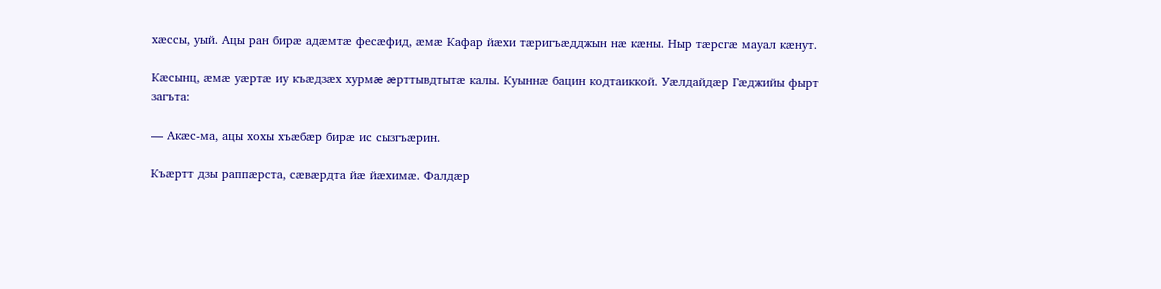хæссы, уый. Ацы ран бирæ адæмтæ фесæфид, æмæ Кафар йæхи тæригъæдджын нæ кæны. Ныр тæрсгæ мауал кæнут.

Кæсынц, æмæ уæртæ иу къæдзæх хурмæ æрттывдтытæ калы. Куыннæ бацин кодтаиккой. Уæлдайдæр Гæджийы фырт загъта:

— Акæс-ма, ацы хохы хъæбæр бирæ ис сызгъæрин.

Къæртт дзы раппæрста, сæвæрдта йæ йæхимæ. Фалдæр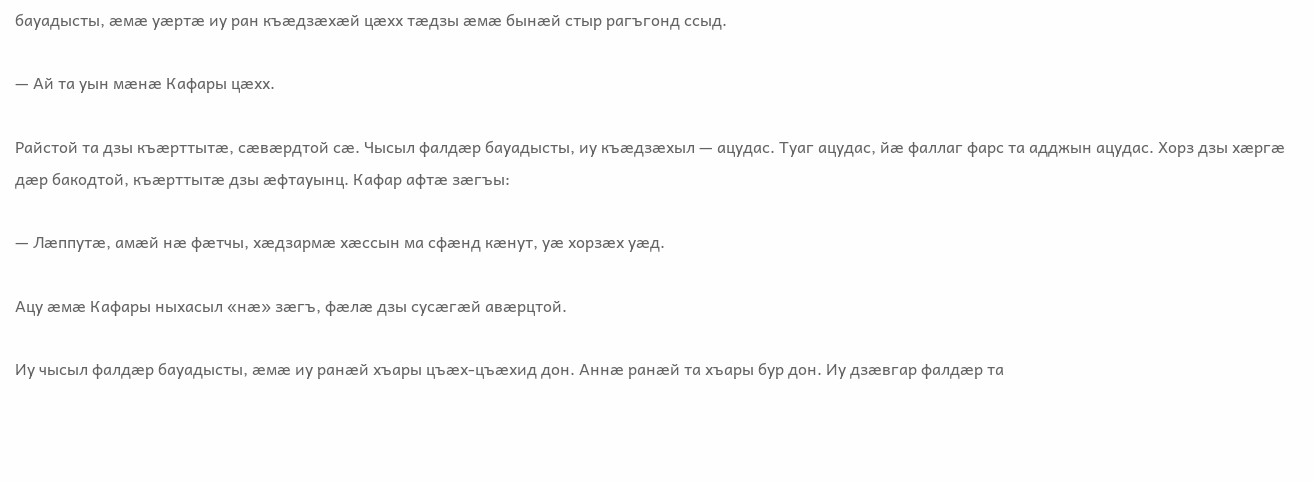бауадысты, æмæ уæртæ иу ран къæдзæхæй цæхх тæдзы æмæ бынæй стыр рагъгонд ссыд.

— Ай та уын мæнæ Кафары цæхх.

Райстой та дзы къæрттытæ, сæвæрдтой сæ. Чысыл фалдæр бауадысты, иу къæдзæхыл — ацудас. Туаг ацудас, йæ фаллаг фарс та адджын ацудас. Хорз дзы хæргæ дæр бакодтой, къæрттытæ дзы æфтауынц. Кафар афтæ зæгъы:

— Лæппутæ, амæй нæ фæтчы, хæдзармæ хæссын ма сфæнд кæнут, уæ хорзæх уæд.

Ацу æмæ Кафары ныхасыл «нæ» зæгъ, фæлæ дзы сусæгæй авæрцтой.

Иу чысыл фалдæр бауадысты, æмæ иу ранæй хъары цъæх-цъæхид дон. Аннæ ранæй та хъары бур дон. Иу дзæвгар фалдæр та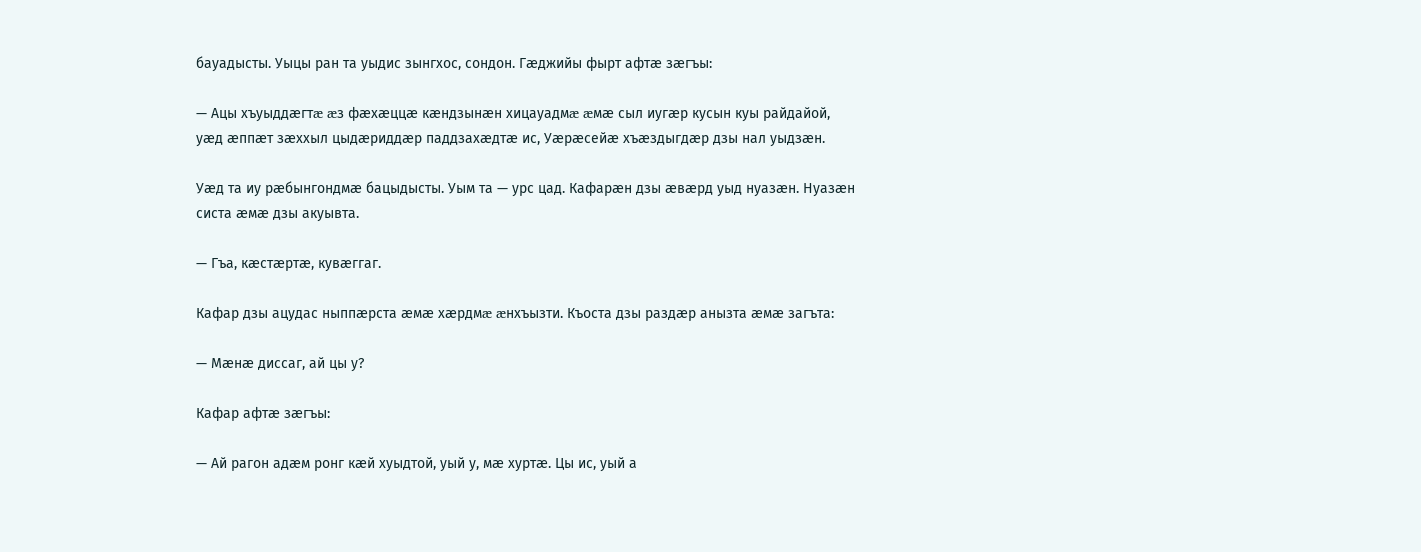бауадысты. Уыцы ран та уыдис зынгхос, сондон. Гæджийы фырт афтæ зæгъы:

— Ацы хъуыддæгтæ æз фæхæццæ кæндзынæн хицауадмæ æмæ сыл иугæр кусын куы райдайой, уæд æппæт зæххыл цыдæриддæр паддзахæдтæ ис, Уæрæсейæ хъæздыгдæр дзы нал уыдзæн.

Уæд та иу рæбынгондмæ бацыдысты. Уым та — урс цад. Кафарæн дзы æвæрд уыд нуазæн. Нуазæн систа æмæ дзы акуывта.

— Гъа, кæстæртæ, кувæггаг.

Кафар дзы ацудас ныппæрста æмæ хæрдмæ æнхъызти. Къоста дзы раздæр анызта æмæ загъта:

— Мæнæ диссаг, ай цы у?

Кафар афтæ зæгъы:

— Ай рагон адæм ронг кæй хуыдтой, уый у, мæ хуртæ. Цы ис, уый а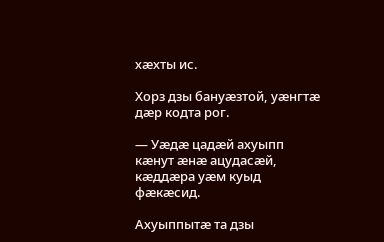хæхты ис.

Хорз дзы бануæзтой, уæнгтæ дæр кодта рог.

— Уæдæ цадæй ахуыпп кæнут æнæ ацудасæй, кæддæра уæм куыд фæкæсид.

Ахуыппытæ та дзы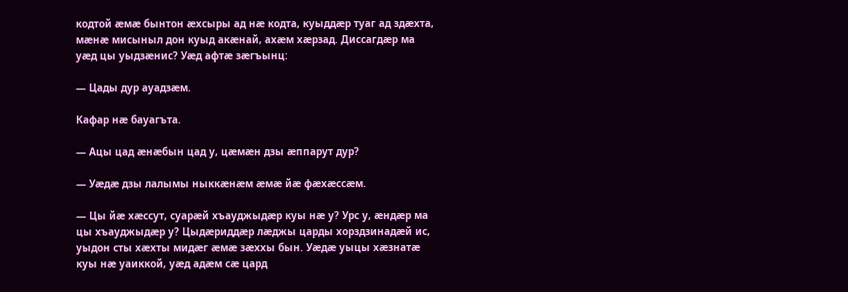кодтой æмæ бынтон æхсыры ад нæ кодта, куыддæр туаг ад здæхта, мæнæ мисыныл дон куыд акæнай, ахæм хæрзад. Диссагдæр ма уæд цы уыдзæнис? Уæд афтæ зæгъынц:

— Цады дур ауадзæм.

Кафар нæ бауагъта.

— Ацы цад æнæбын цад у, цæмæн дзы æппарут дур?

— Уæдæ дзы лалымы ныккæнæм æмæ йæ фæхæссæм.

— Цы йæ хæссут, суарæй хъауджыдæр куы нæ у? Урс у, æндæр ма цы хъауджыдæр у? Цыдæриддæр лæджы царды хорздзинадæй ис, уыдон сты хæхты мидæг æмæ зæххы бын. Уæдæ уыцы хæзнатæ куы нæ уаиккой, уæд адæм сæ цард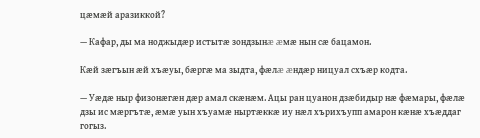цæмæй аразиккой?

— Кафар, ды ма ноджыдæр истытæ зондзынæ æмæ нын сæ бацамон.

Кæй зæгъын æй хъæуы, бæргæ ма зыдта, фæлæ æндæр ницуал схъæр кодта.

— Уæдæ ныр физонæгæн дæр амал скæнæм. Ацы ран цуанон дзæбидыр нæ фæмары, фæлæ дзы ис мæргътæ, æмæ уын хъуамæ ныртæккæ иу нæл хърихъупп амарон кæнæ хъæддаг гогыз.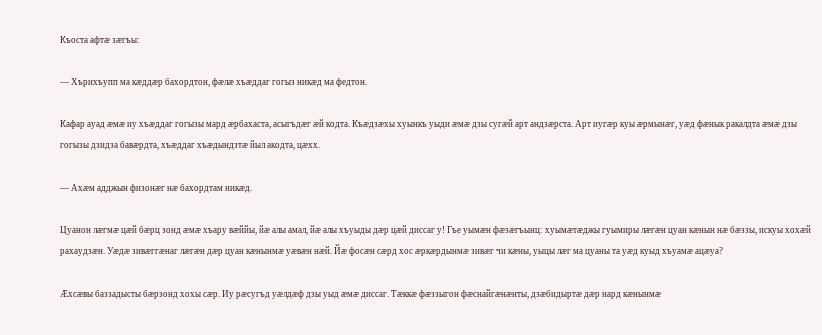Къоста афтæ зæгъы:

— Хърихъупп ма кæддæр бахордтон, фæлæ хъæддаг гогыз никæд ма федтон.

Кафар ауад æмæ иу хъæддаг гогызы мард æрбахаста, асыгъдæг æй кодта. Къæдзæхы хуынкъ уыди æмæ дзы сугæй арт андзæрста. Арт иугæр куы æрмынæг, уæд фæнык ракалдта æмæ дзы гогызы дзидза бавæрдта, хъæддаг хъæдындзтæ йыл акодта, цæхх.

— Ахæм адджын физонæг нæ бахордтам никæд.

Цуанон лæгмæ цæй бæрц зонд æмæ хъару вæййы, йæ алы амал, йæ алы хъуыды дæр цæй диссаг у! Гъе уымæн фæзæгъынц: хуымæтæджы гуымиры лæгæн цуан кæнын нæ бæззы, искуы хохæй рахаудзæн. Уæдæ зивæггæнаг лæгæн дæр цуан кæнынмæ уæвæн нæй. Йæ фосæн сæрд хос æркæрдынмæ зивæг чи кæны, уыцы лæг ма цуаны та уæд куыд хъуамæ ацæуа?

Æхсæвы баззадысты бæрзонд хохы сæр. Иу рæсугъд уæлдæф дзы уыд æмæ диссаг. Тæккæ фæззыгон фæснайгæнæнты, дзæбидыртæ дæр нард кæнынмæ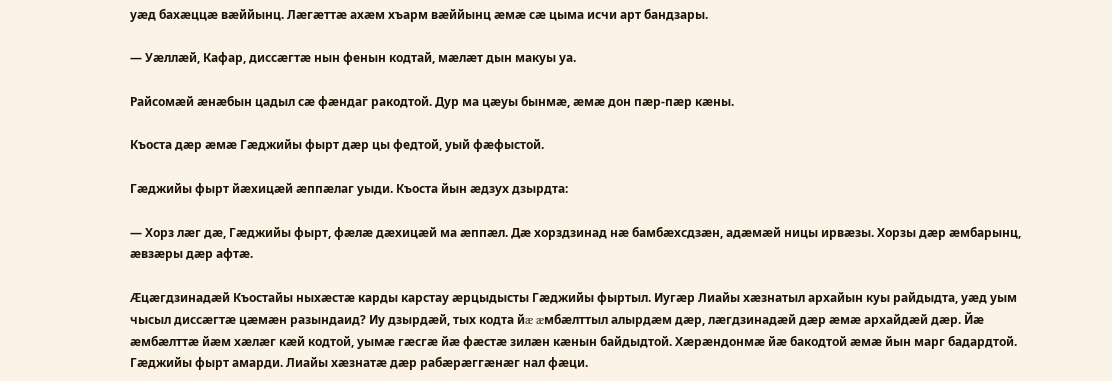уæд бахæццæ вæййынц. Лæгæттæ ахæм хъарм вæййынц æмæ сæ цыма исчи арт бандзары.

— Уæллæй, Кафар, диссæгтæ нын фенын кодтай, мæлæт дын макуы уа.

Райсомæй æнæбын цадыл сæ фæндаг ракодтой. Дур ма цæуы бынмæ, æмæ дон пæр-пæр кæны.

Къоста дæр æмæ Гæджийы фырт дæр цы федтой, уый фæфыстой.

Гæджийы фырт йæхицæй æппæлаг уыди. Къоста йын æдзух дзырдта:

— Хорз лæг дæ, Гæджийы фырт, фæлæ дæхицæй ма æппæл. Дæ хорздзинад нæ бамбæхсдзæн, адæмæй ницы ирвæзы. Хорзы дæр æмбарынц, æвзæры дæр афтæ.

Æцæгдзинадæй Къостайы ныхæстæ карды карстау æрцыдысты Гæджийы фыртыл. Иугæр Лиайы хæзнатыл архайын куы райдыдта, уæд уым чысыл диссæгтæ цæмæн разындаид? Иу дзырдæй, тых кодта йæ æмбæлттыл алырдæм дæр, лæгдзинадæй дæр æмæ архайдæй дæр. Йæ æмбæлттæ йæм хæлæг кæй кодтой, уымæ гæсгæ йæ фæстæ зилæн кæнын байдыдтой. Хæрæндонмæ йæ бакодтой æмæ йын марг бадардтой. Гæджийы фырт амарди. Лиайы хæзнатæ дæр рабæрæггæнæг нал фæци.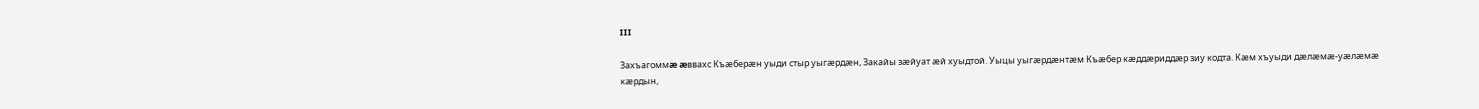III

Захъагоммæ æввахс Къæберæн уыди стыр уыгæрдæн, Закайы зæйуат æй хуыдтой. Уыцы уыгæрдæнтæм Къæбер кæддæриддæр зиу кодта. Кæм хъуыди дæлæмæ-уæлæмæ кæрдын,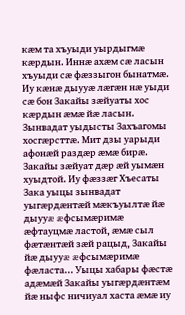кæм та хъуыди уырдыгмæ кæрдын. Иннæ ахæм сæ ласын хъуыди сæ фæззыгон бынатмæ. Иу кæнæ дыууæ лæгæн нæ уыди сæ бон Закайы зæйуаты хос кæрдын æмæ йæ ласын. Зынвадат уыдысты Захъагомы хосгæрсттæ. Мит дзы уарыди афонæй раздæр æмæ бирæ. Закайы зæйуат дæр æй уымæн хуыдтой. Иу фæззæг Хъесаты Зака уыцы зынвадат уыгæрдæнтæй мæкъуылтæ йæ дыууæ æфсымæримæ æфтауцмæ ластой, æмæ сыл фæтæнтæй зæй рацыд, Закайы йæ дыууæ æфсымæримæ фæласта... Уыцы хабары фæстæ адæмæй Закайы уыгæрдæнтæм йæ ныфс ничиуал хаста æмæ иу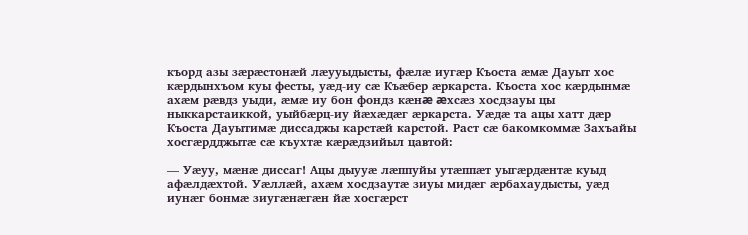къорд азы зæрæстонæй лæууыдысты, фæлæ иугæр Къоста æмæ Дауыт хос кæрдынхъом куы фесты, уæд-иу сæ Къæбер æркарста. Къоста хос кæрдынмæ ахæм рæвдз уыди, æмæ иу бон фондз кæнæ æхсæз хосдзауы цы ныккарстаиккой, уыйбæрц-иу йæхæдæг æркарста. Уæдæ та ацы хатт дæр Къоста Дауытимæ диссаджы карстæй карстой. Раст сæ бакомкоммæ Захъайы хосгæрдджытæ сæ къухтæ кæрæдзийыл цавтой:

— Уæуу, мæнæ диссаг! Ацы дыууæ лæппуйы утæппæт уыгæрдæнтæ куыд афæлдæхтой. Уæллæй, ахæм хосдзаутæ зиуы мидæг æрбахаудысты, уæд иунæг бонмæ зиугæнæгæн йæ хосгæрст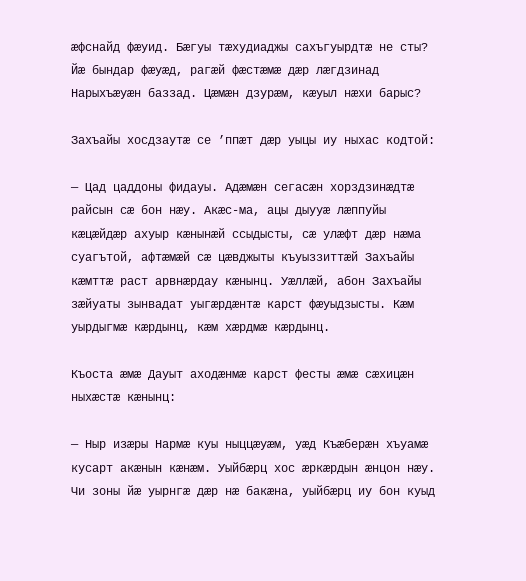æфснайд фæуид. Бæгуы тæхудиаджы сахъгуырдтæ не сты? Йæ бындар фæуæд, рагæй фæстæмæ дæр лæгдзинад Нарыхъæуæн баззад. Цæмæн дзурæм, кæуыл нæхи барыс?

Захъайы хосдзаутæ се ’ппæт дæр уыцы иу ныхас кодтой:

— Цад цаддоны фидауы. Адæмæн сегасæн хорздзинæдтæ райсын сæ бон нæу. Акæс-ма, ацы дыууæ лæппуйы кæцæйдæр ахуыр кæнынæй ссыдысты, сæ улæфт дæр нæма суагътой, афтæмæй сæ цæвджыты къуыззиттæй Захъайы кæмттæ раст арвнæрдау кæнынц. Уæллæй, абон Захъайы зæйуаты зынвадат уыгæрдæнтæ карст фæуыдзысты. Кæм уырдыгмæ кæрдынц, кæм хæрдмæ кæрдынц.

Къоста æмæ Дауыт аходæнмæ карст фесты æмæ сæхицæн ныхæстæ кæнынц:

— Ныр изæры Нармæ куы ныццæуæм, уæд Къæберæн хъуамæ кусарт акæнын кæнæм. Уыйбæрц хос æркæрдын æнцон нæу. Чи зоны йæ уырнгæ дæр нæ бакæна, уыйбæрц иу бон куыд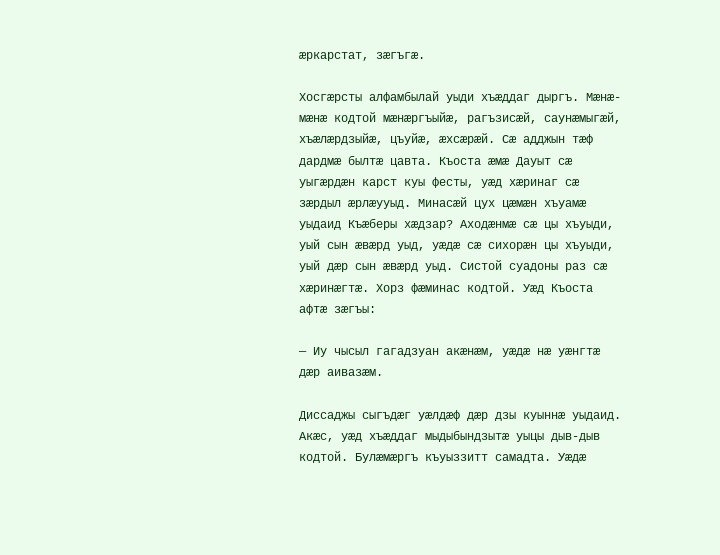æркарстат, зæгъгæ.

Хосгæрсты алфамбылай уыди хъæддаг дыргъ. Мæнæ-мæнæ кодтой мæнæргъыйæ, рагъзисæй, саунæмыгæй, хъæлæрдзыйæ, цъуйæ, æхсæрæй. Сæ адджын тæф дардмæ былтæ цавта. Къоста æмæ Дауыт сæ уыгæрдæн карст куы фесты, уæд хæринаг сæ зæрдыл æрлæууыд. Минасæй цух цæмæн хъуамæ уыдаид Къæберы хæдзар? Аходæнмæ сæ цы хъуыди, уый сын æвæрд уыд, уæдæ сæ сихорæн цы хъуыди, уый дæр сын æвæрд уыд. Систой суадоны раз сæ хæринæгтæ. Хорз фæминас кодтой. Уæд Къоста афтæ зæгъы:

— Иу чысыл гагадзуан акæнæм, уæдæ нæ уæнгтæ дæр аивазæм.

Диссаджы сыгъдæг уæлдæф дæр дзы куыннæ уыдаид. Акæс, уæд хъæддаг мыдыбындзытæ уыцы дыв-дыв кодтой. Булæмæргъ къуыззитт самадта. Уæдæ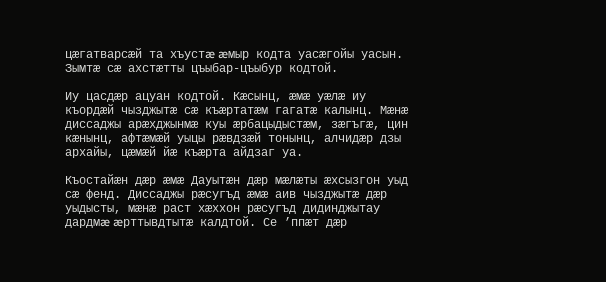цæгатварсæй та хъустæ æмыр кодта уасæгойы уасын. Зымтæ сæ ахстæтты цъыбар-цъыбур кодтой.

Иу цасдæр ацуан кодтой. Кæсынц, æмæ уæлæ иу къордæй чызджытæ сæ къæртатæм гагатæ калынц. Мæнæ диссаджы арæхджынмæ куы æрбацыдыстæм, зæгъгæ, цин кæнынц, афтæмæй уыцы рæвдзæй тонынц, алчидæр дзы архайы, цæмæй йæ къæрта айдзаг уа.

Къостайæн дæр æмæ Дауытæн дæр мæлæты æхсызгон уыд сæ фенд. Диссаджы рæсугъд æмæ аив чызджытæ дæр уыдысты, мæнæ раст хæххон рæсугъд дидинджытау дардмæ æрттывдтытæ калдтой. Се ’ппæт дæр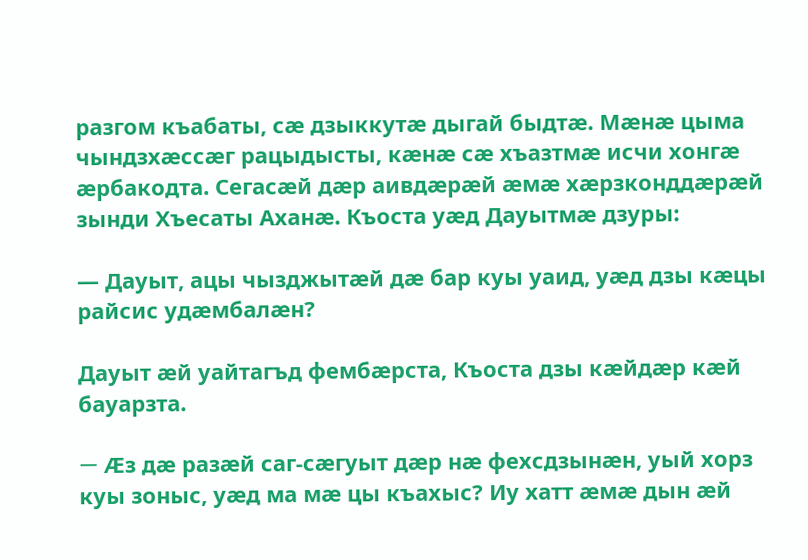разгом къабаты, сæ дзыккутæ дыгай быдтæ. Мæнæ цыма чындзхæссæг рацыдысты, кæнæ сæ хъазтмæ исчи хонгæ æрбакодта. Сегасæй дæр аивдæрæй æмæ хæрзконддæрæй зынди Хъесаты Аханæ. Къоста уæд Дауытмæ дзуры:

— Дауыт, ацы чызджытæй дæ бар куы уаид, уæд дзы кæцы райсис удæмбалæн?

Дауыт æй уайтагъд фембæрста, Къоста дзы кæйдæр кæй бауарзта.

— Æз дæ разæй саг-сæгуыт дæр нæ фехсдзынæн, уый хорз куы зоныс, уæд ма мæ цы къахыс? Иу хатт æмæ дын æй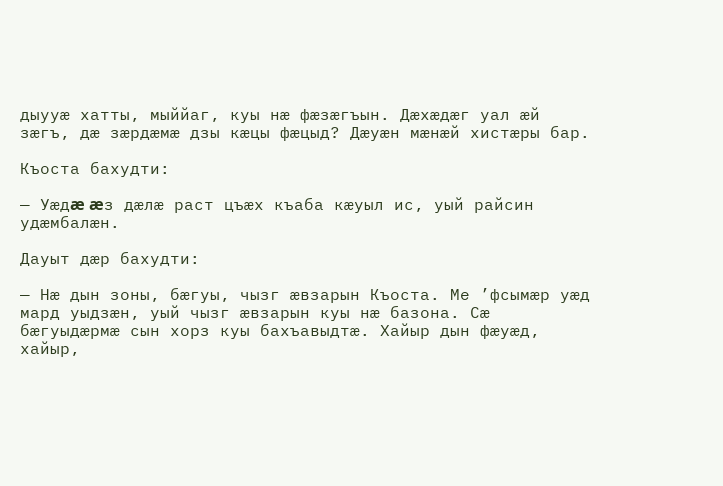дыууæ хатты, мыййаг, куы нæ фæзæгъын. Дæхæдæг уал æй зæгъ, дæ зæрдæмæ дзы кæцы фæцыд? Дæуæн мæнæй хистæры бар.

Къоста бахудти:

— Уæдæ æз дæлæ раст цъæх къаба кæуыл ис, уый райсин удæмбалæн.

Дауыт дæр бахудти:

— Нæ дын зоны, бæгуы, чызг æвзарын Къоста. Ме ’фсымæр уæд мард уыдзæн, уый чызг æвзарын куы нæ базона. Сæ бæгуыдæрмæ сын хорз куы бахъавыдтæ. Хайыр дын фæуæд, хайыр,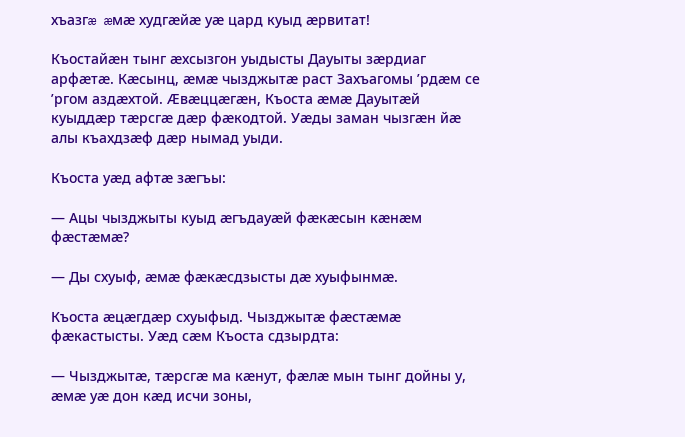хъазгæ æмæ худгæйæ уæ цард куыд æрвитат!

Къостайæн тынг æхсызгон уыдысты Дауыты зæрдиаг арфæтæ. Кæсынц, æмæ чызджытæ раст Захъагомы ’рдæм се ’ргом аздæхтой. Æвæццæгæн, Къоста æмæ Дауытæй куыддæр тæрсгæ дæр фæкодтой. Уæды заман чызгæн йæ алы къахдзæф дæр нымад уыди.

Къоста уæд афтæ зæгъы:

— Ацы чызджыты куыд æгъдауæй фæкæсын кæнæм фæстæмæ?

— Ды схуыф, æмæ фæкæсдзысты дæ хуыфынмæ.

Къоста æцæгдæр схуыфыд. Чызджытæ фæстæмæ фæкастысты. Уæд сæм Къоста сдзырдта:

— Чызджытæ, тæрсгæ ма кæнут, фæлæ мын тынг дойны у, æмæ уæ дон кæд исчи зоны,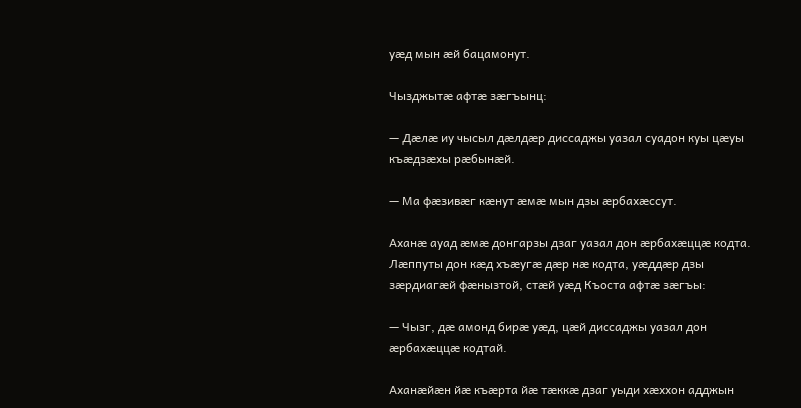уæд мын æй бацамонут.

Чызджытæ афтæ зæгъынц:

— Дæлæ иу чысыл дæлдæр диссаджы уазал суадон куы цæуы къæдзæхы рæбынæй.

— Ма фæзивæг кæнут æмæ мын дзы æрбахæссут.

Аханæ ауад æмæ донгарзы дзаг уазал дон æрбахæццæ кодта. Лæппуты дон кæд хъæугæ дæр нæ кодта, уæддæр дзы зæрдиагæй фæнызтой, стæй уæд Къоста афтæ зæгъы:

— Чызг, дæ амонд бирæ уæд, цæй диссаджы уазал дон æрбахæццæ кодтай.

Аханæйæн йæ къæрта йæ тæккæ дзаг уыди хæххон адджын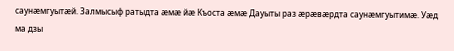саунæмгуытæй. Залмысыф ратыдта æмæ йæ Къоста æмæ Дауыты раз æрæвæрдта саунæмгуытимæ. Уæд ма дзы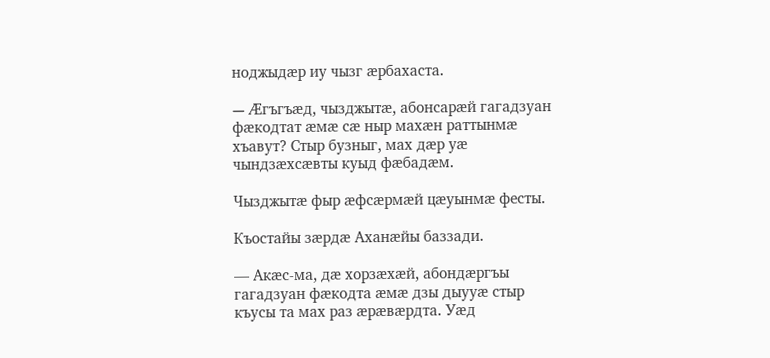ноджыдæр иу чызг æрбахаста.

— Æгъгъæд, чызджытæ, абонсарæй гагадзуан фæкодтат æмæ сæ ныр махæн раттынмæ хъавут? Стыр бузныг, мах дæр уæ чындзæхсæвты куыд фæбадæм.

Чызджытæ фыр æфсæрмæй цæуынмæ фесты.

Къостайы зæрдæ Аханæйы баззади.

— Акæс-ма, дæ хорзæхæй, абондæргъы гагадзуан фæкодта æмæ дзы дыууæ стыр къусы та мах раз æрæвæрдта. Уæд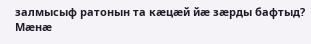залмысыф ратонын та кæцæй йæ зæрды бафтыд? Мæнæ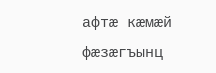афтæ кæмæй фæзæгъынц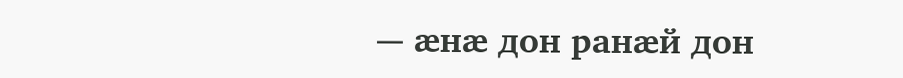— æнæ дон ранæй дон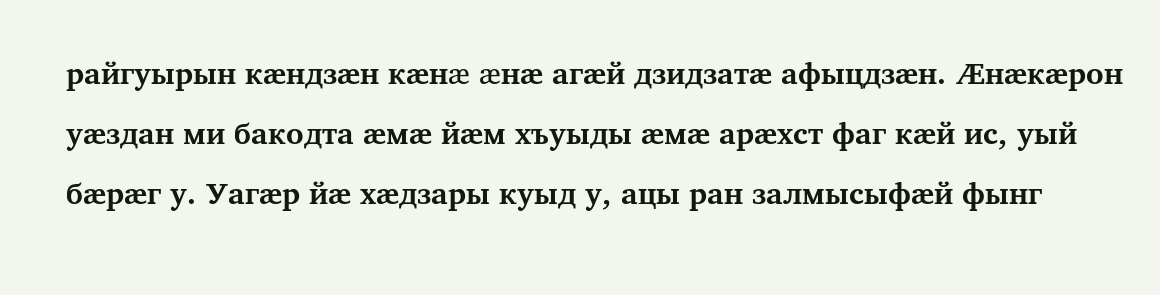райгуырын кæндзæн кæнæ æнæ агæй дзидзатæ афыцдзæн. Æнæкæрон уæздан ми бакодта æмæ йæм хъуыды æмæ арæхст фаг кæй ис, уый бæрæг у. Уагæр йæ хæдзары куыд у, ацы ран залмысыфæй фынг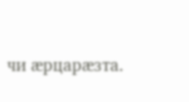чи æрцарæзта.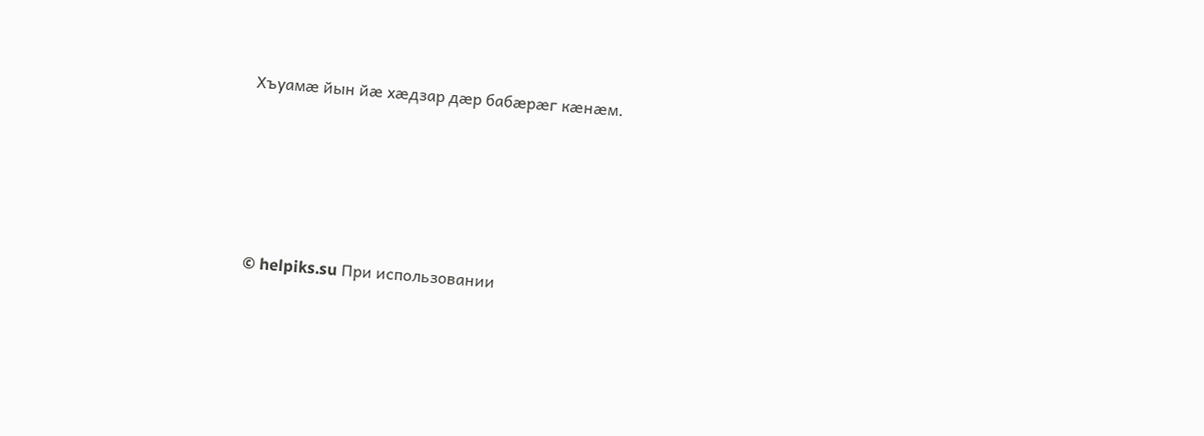Хъуамæ йын йæ хæдзар дæр бабæрæг кæнæм.





© helpiks.su При использовании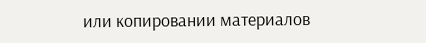или копировании материалов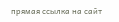прямая ссылка на сайт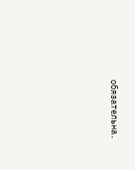обязательна.